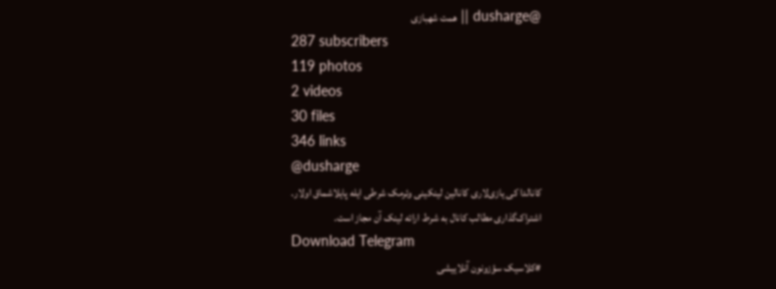@dusharge || همت شهبازی
287 subscribers
119 photos
2 videos
30 files
346 links
@dusharge
کانالدا کی یازی‌لاری کانالین لینکینی وئرمک شرطی ایله پایلاشماق اولار.
اشتراک‌گذاری مطالب کانال به شرط ارائه لینک آن مجاز است.
Download Telegram
#کلاسیک سؤزونون آنلاییشی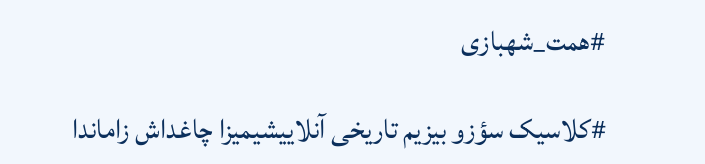#همت_شهبازی

#کلاسیک سؤزو بیزیم تاریخی آنلاییشیمیزا چاغداش زاماندا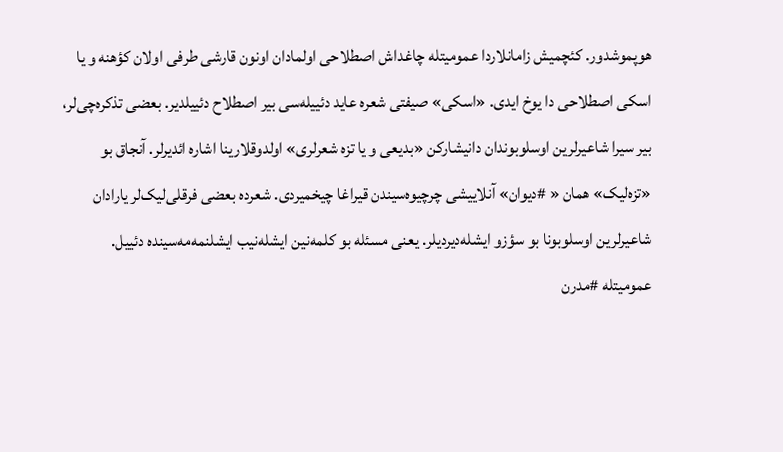هوپموشدور. کئچمیش زامانلاردا عمومیتله چاغداش اصطلاحی‌ اولمادان اونون قارشی طرفی اولان کؤهنه و یا اسکی اصطلاحی دا یوخ ایدی. «اسکی» صیفتی شعره عاید دئییله‌سی بیر اصطلاح دئییلدیر. بعضی تذکره‌چی‌لر، بیر سیرا شاعیرلرین اوسلوبوندان دانیشارکن «بدیعی و یا تزه شعرلری» اولدوقلارینا اشاره ائدیرلر. آنجاق بو «تزه‌لیک» همان « #دیوان» آنلاییشی چرچیوه‌سیندن قیراغا چیخمیردی. شعرده بعضی فرقلی‌لیک‌لر یارادان شاعیرلرین اوسلوبونا بو سؤزو ایشله‌دیردیلر. یعنی مسئله بو کلمه‌نین ایشله‌نیب ایشلنمه‌مه‌سینده دئییل. عمومیتله #مدرن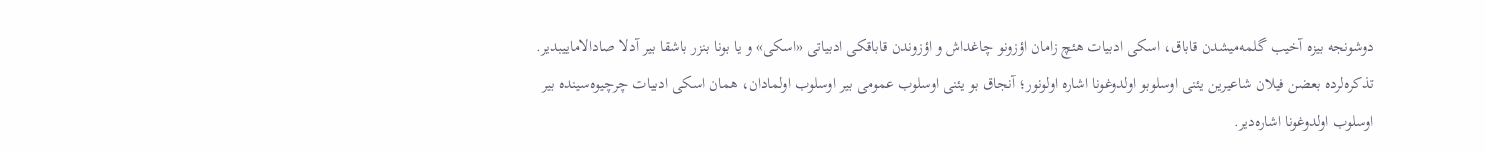دوشونجه بیزه آخیب گلمه‌میشدن قاباق، اسکی ادبیات هئچ زامان اؤزونو چاغداش و اؤزوندن قاباقکی ادبیاتی «اسکی» و یا بونا بنزر باشقا بیر آدلا صادالاماییبدیر. تذکره‌لرده بعضن فیلان شاعیرین یئنی اوسلوبو اولدوغونا اشاره اولونور؛ آنجاق بو یئنی اوسلوب عمومی بیر اوسلوب اولمادان، همان اسکی ادبیات چرچیوه‌سینده بیر اوسلوب اولدوغونا اشاره‌دیر.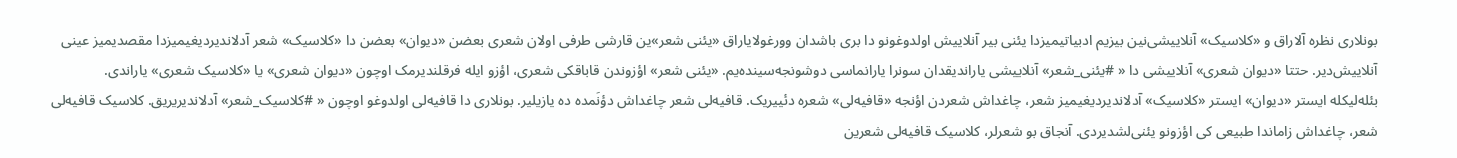بونلاری نظره آلاراق و «کلاسیک» آنلاییشی‌نین بیزیم ادبیاتیمیزدا یئنی بیر آنلاییش اولدوغونو دا بری باشدان وورغولایاراق «یئنی شعر»ین قارشی طرفی اولان شعری بعضن «دیوان» بعضن دا «کلاسیک» شعر آدلاندیردیغیمیزدا مقصدیمیز عینی آنلاییش‌دیر. حتتا «دیوان شعری» آنلاییشی دا « #یئنی_شعر» آنلاییشی یاراندیقدان سونرا یارانماسی‌ دوشونجه‌سینده‌یم. «یئنی شعر» اؤزوندن قاباقکی شعری، اؤزو ایله فرقلندیرمک اوچون «دیوان شعری» یا «کلاسیک شعری» یاراندی.
بئله‌لیکله ایستر «دیوان» ایستر «کلاسیک» آدلاندیردیغیمیز شعر، چاغداش شعردن اؤنجه «قافیه‌لی» شعره دئییریک. قافیه‌لی شعر چاغداش دؤنَمده ده یازیلیر. بونلاری دا قافیه‌لی اولدوغو اوچون « #کلاسیک_شعر» آدلاندیریریق. کلاسیک قافیه‌لی شعر، چاغداش زاماندا طبیعی کی اؤزونو یئنی‌لشدیردی. آنجاق بو شعرلر، کلاسیک قافیه‌لی شعرین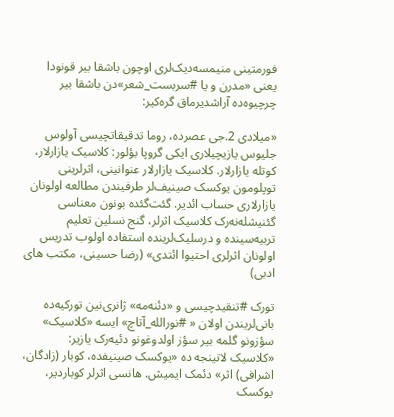فورمتینی منیمسه‌دیک‌لری اوچون باشقا بیر قونودا یعنی «مدرن و یا #سربست_شعر»دن باشقا بیر چرچیوه‌ده آراشدیرماق گره‌کیر:

«میلادی 2.جی عصرده، روما تدقیقاتچیسی آولوس جلیوس یازیچیلاری ایکی گروپا بؤلور: کلاسیک یازارلار، کوتله یازارلار. کلاسیک یازارلار عنوانینی، اثرلرینی توپلومون یوکسک صینیف‌لر طرفیندن مطالعه اولونان یازارلاری حساب ائدیر. گئت‌گئده بونون معناسی گئنیشله‌نه‌رک کلاسیک اثرلر، گنج نسلین تعلیم تربیه‌سینده و درسلیک‌لرینده استفاده اولوب تدریس اولونان اثرلری احتیوا ائتدی» (رضا حسینی، مکتب های ادبی)

تورک #تنقیدچیسی و «دئنه‌مه‌» ژانری‌نین تورکیه‌ده بانی‌لریندن اولان « #نورالله_آتاچ» ایسه «کلاسیک» سؤزونو گلمه بیر سؤز اولدوغونو دئیه‌رک یازیر:
«کلاسیک لاتینجه ده «یوکسک صینیفده، کوبار (زادگان، اشرافی) اثر» دئمک ایمیش. هانسی اثرلر کوباردیر، یوکسک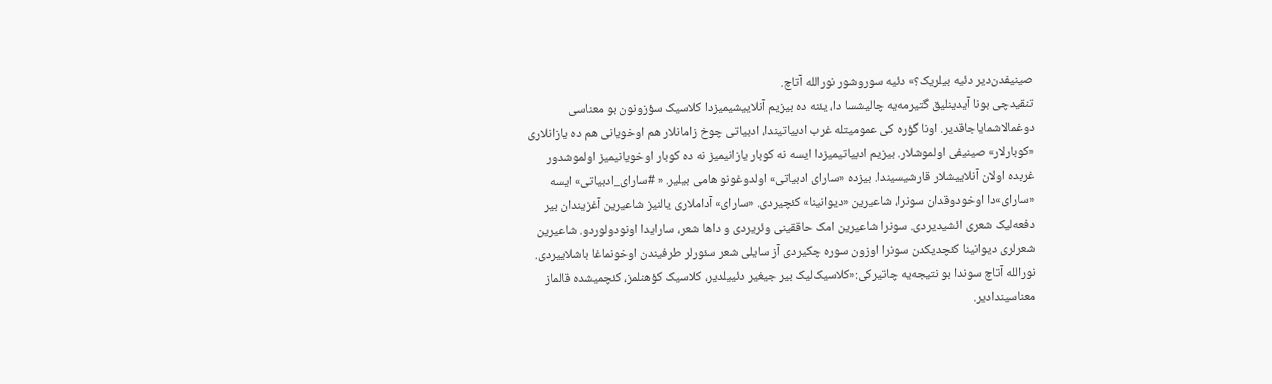صینیفدن‌دیر دئیه بیلریک؟» دئیه سوروشور نورالله آتاچ.
تنقیدچی بونا آیدینلیق گتیرمه‌یه چالیشسا دا، یئنه ده بیزیم آنلاییشیمیزدا کلاسیک سؤزونون بو معناسی دوغمالاشمایاجاقدیر. اونا گؤره کی عمومیتله غرب ادبیاتیندا، ادبیاتی چوخ زامانلار هم اوخویانی هم ده یازانلاری «کوبارلار» صینیفی اولموشلار. بیزیم ادبیاتیمیزدا ایسه نه کوبار یازانیمیز نه ده کوبار اوخویانیمیز اولموشدور غربده اولان آنلاییشلار قارشیسیندا. بیزده «سارای ادبیاتی» اولدوغونو هامی بیلیر. « #سارای_ادبیاتی» ایسه «سارای»دا اوخودوقدان سونرا، شاعیرین «دیوانینا» کئچیردی. «سارای» آداملاری یالنیز شاعیرین آغزیندان بیر دفعه‌لیک شعری ائشیدیردی. سونرا شاعیرین امک حاققینی وئریردی و داها شعر، سارایدا اونودولوردو. شاعیرین شعرلری دیوانینا کئچدیکدن سونرا اوزون سوره چکیردی آز سایلی شعر سئورلر طرفیندن اوخونماغا باشلاییردی.
نورالله آتاچ سوندا بو نتیجه‌یه چاتیرکی:«کلاسیک‌لیک بیر جیغیر دئییلدیر، کلاسیک کؤهنلمز، کئچمیشده قالماز معناسیندادیر.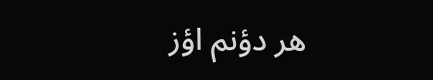هر دؤنم اؤز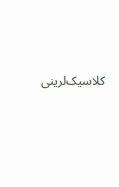کلاسیک‌لرینی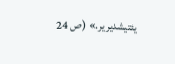یئتیشدیریر.» (ص 24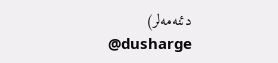دئنه‌مه‌لر)
@dusharge